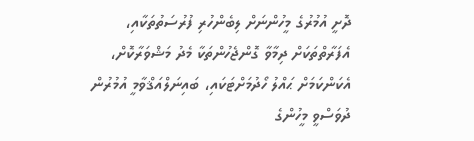ދޮށީ އުމުރުގެ މީހުންނަށް ލިބެންހުރި ފުރުސަތުތަކާއި، އެފަރާތްތަކަށް ދިމާވާ ގޮންޖެހުންތަކާ މެދު މަޝްވަރާކޮށް، އެކަންކަމަށް ޙައްލު ހޯދުމަށްޓަކައި، ބައިނަލްއަޤްވާމީ އުމުރުން ދުވަސްވީ މީހުންގެ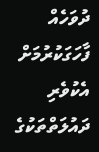ދުވަހެއް ފާހަގަކުރުމަށް އެކުވެރި ދައުލަތްތަކުގެ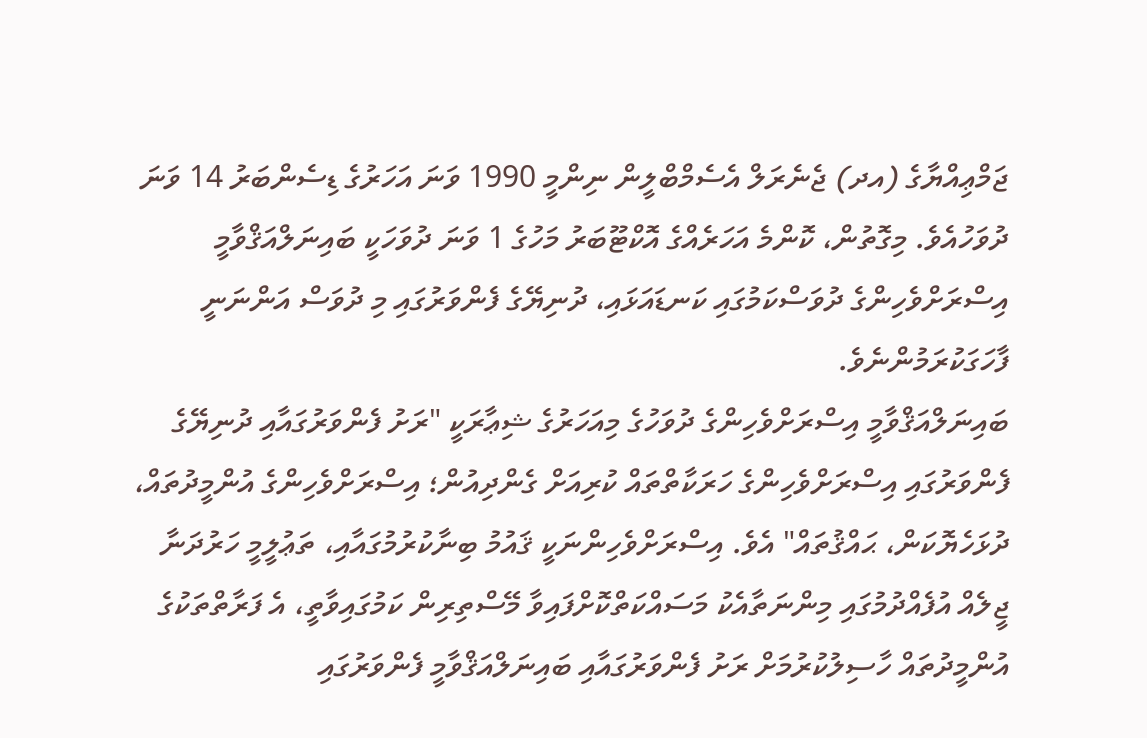ޖަމްޢިއްޔާގެ (އދ) ޖެނެރަލް އެސެމްބްލީން ނިންމީ 1990 ވަނަ އަހަރުގެ ޑިސެންބަރު 14 ވަނަ ދުވަހުއެވެ. މިގޮތުން، ކޮންމެ އަހަރެއްގެ އޮކްޓޫބަރު މަހުގެ 1 ވަނަ ދުވަހަކީ ބައިނަލްއަޤްވާމީ އިސްރަށްވެހިންގެ ދުވަސްކަމުގައި ކަނޑައަޅައި، ދުނިޔޭގެ ފެންވަރުގައި މި ދުވަސް އަންނަނީ ފާހަގަކުރަމުންނެވެ.
ބައިނަލްއަޤްވާމީ އިސްރަށްވެހިންގެ ދުވަހުގެ މިއަހަރުގެ ޝިޢާރަކީ "ރަށު ފެންވަރުގައާއި ދުނިޔޭގެ ފެންވަރުގައި އިސްރަށްވެހިންގެ ހަރަކާތްތައް ކުރިއަށް ގެންދިއުން؛ އިސްރަށްވެހިންގެ އުންމީދުތައް، ދުޅަހެޔޮކަން، ޙައްޤުތައް" އެވެ. އިސްރަށްވެހިންނަކީ ޤައުމު ބިނާކުރުމުގައާއި، ތަޢުލީމީ ހަރުދަނާ ޖީލެއް އުފެއްދުމުގައި މިންނަތާއެކު މަސައްކަތްކޮށްފައިވާ މޭސްތިރިން ކަމުގައިވާތީ، އެ ފަރާތްތަކުގެ އުންމީދުތައް ހާސިލުކުރުމަށް ރަށު ފެންވަރުގައާއި ބައިނަލްއަޤްވާމީ ފެންވަރުގައި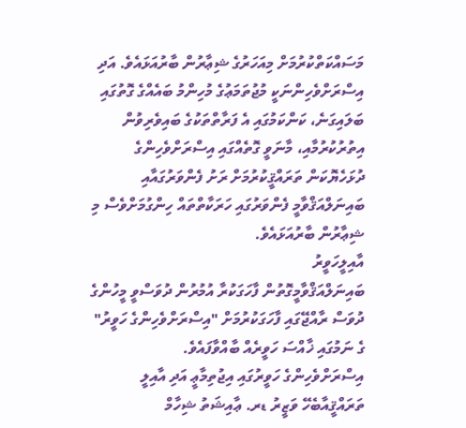މަސައްކަތްކުރުމަށް މިއަހަރުގެ ޝިޢާރުން ބާރުއަޅައެވެ. އަދި އިސްރަށްވެހިންނަކީ މުޖުތަމަޢުގެ މުހިންމު ބައެއްގެ ގޮތުގައި ބަލައިގަނެ، ކަންކަމުގައި އެ ފަރާތްތަކުގެ ބައިވެރިވުން އިތުރުކުރުމާއި، މާނަވީ ގޮތެއްގައި އިސްރަށްވެހިންގެ ދުޅަހެޔޮކަން ތަރައްޤީކުރުމަށް ރަށު ފެންވަރުގައާއި ބައިނަލްއަޤްވާމީ ފެންވަރުގައި ހަރަކާތްތައް ހިންގުމަށްވެސް މި ޝިޢާރުން ބާރުއަޅައެވެ.
އާއިލީހަވީރު
ބައިނަލްއަޤްވާމީގޮތުން ފާހަގަކުރާ އުމުރުން ދުވަސްވީ މީހުންގެ ދުވަސް ރާއްޖޭގައި ފާހަގަކުރުމަށް "އިސްރަށްވެހިންގެ ހަވީރު" ގެ ނަމުގައި ޚާއްސަ ހަވީރެއް ބާއްވާފައެވެ.
އިސްރަށްވެހިންގެ ހަވީރުގައި އިޖުތިމާޢީ އަދި އާއިލީ ތަރައްޤީއާބެހޭ ވަޒީރު ޑރ. ޢާއިޝަތު ޝިހާމް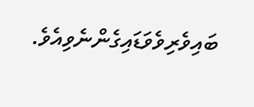ބައިވެރިވެވަޑައިގެންނެވިއެވެ.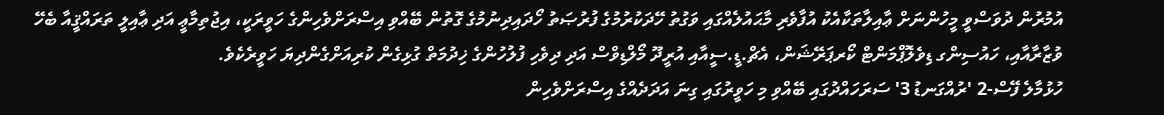އުމުރުން ދުވަސްވީ މީހުންނަށް ޢާއިލާތަކާއެކު އުފާވެރި މާޙައުލެއްގައި ވަގުތު ހޭދަކުރުމުގެ ފުރުޞަތު ހޯދައިދިނުމުގެ ގޮތުން ބޭއްވި އިސްރަށްވެހިންގެ ހަވީރަކީ، އިޖުތިމާޢީ އަދި ޢާއިލީ ތަރައްޤީއާ ބެހޭ ވުޒާރާއާއި، ހައުސިންގ ޑިވެލޮޕްމަންޓް ކޯރޕަރޭޝަން، އެޗް.ޑީ.ސީއާއި އުރީދޫ މޯލްޑިވްސް އަދި ދިވެހި ފުލުހުންގެ ޚިދުމަތް ގުޅިގެން ކުރިއަށްގެންދިޔަ ހަވީރެކެވެ.
ހުޅުމާލެ ފޭސް-2 'ރުއްގަނޑު 3' ސަރަހައްދުގައި ބޭއްވި މި ހަވީރުގައި ގިނަ އަދަދެއްގެ އިސްރަށްވެހިން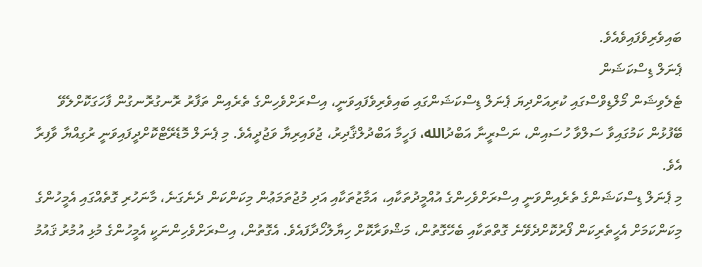ބައިވެރިވެފައިވެއެވެ.
ޕެނަލް ޑިސްކަޝަން
ޓެލެވިޝަން މޯލްޑިވްސްގައި ކުރިއަށްދިޔަ ޕެނަލް ޑިސްކަޝަންގައި ބައިވެރިވެފައިވަނީ، އިސްރަށްވެހިންގެ ތެރެއިން ތަފާރު ރޮނގުރޮނގުން ފާހަގަކޮށްލެވޭ ބޭފުޅުން ކަމުގައިވާ ސަލްވާ ހުސައިން، ނަސްރީނާ އަބްދުالله، ފަހީމާ އަބްދުލްޤާދިރު، ޖުވައިރިޔާ ވަޖުދީއެވެ. މި ޕެނަލް މޮޑެރޭޓްކޮށްދީފައިވަނީ ރުގިއްޔާ ވާފިރާ އެވެ.
މި ޕެނަލް ޑިސްކަޝަންގެ ތެރެއިންވަނީ އިސްރަށްވެހިންގެ އުއްމީދުތަކާއި، އަމާޒުތަކާއި އަދި މުޖުތަމަޢުން މިކަންކަން ދެނެގަނެ، މާނަހުރި ގޮތެއްގައި އެމީހުންގެ މިކަންކަމަށް އެހީތެރިކަން ފޯރުކޮށްދެވޭނެ ގޮތްތަކާއި ބެހޭގޮތުން، މަޝްވަރާކޮށް ހިޔާލުހޯދާފައެވެ. އެގޮތުން، އިސްރަށްވެހިންނަކީ އެމީހުންގެ މުޅި އުމުރު ޤައުމު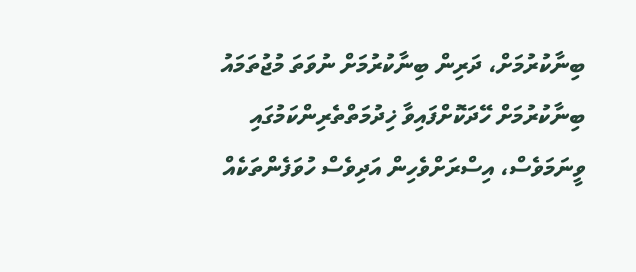ބިނާކުރުމަށް، ދަރިން ބިނާކުރުމަށް ނުވަތަ މުޖުތަމައު ބިނާކުރުމަށް ހޭދަކޮށްފައިވާ ޚިދުމަތްތެރިންކަމުގައި ވީނަމަވެސް، އިސްރަށްވެހިން އަދިވެސް ހުވަފެންތަކެއް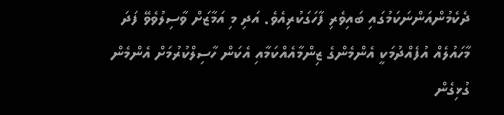ދެކެމުންއަންނަކަމުގައި ބައިވެރި ފާހަގަކުރިއެވެ. އަދި މި އަމާޒަށް ވާސިލުވެވޭ ފަދަ މާހައުލެއް އުފެއްދުމަކީ އެންމެންގެ ޒިންމާއެއްކަމާއި އެކަން ހާސިލްކުރުމަށް އެންމެން ގުޅިގެން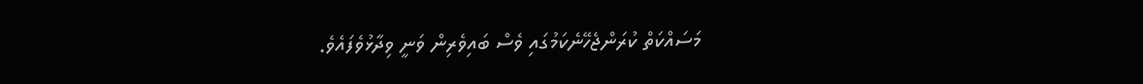މަސައްކަތް ކުރަންޖެހޭނެކަމުގައި ވެސް ބައިވެރިން ވަނީ ވިދާޅުވެފައެވެ.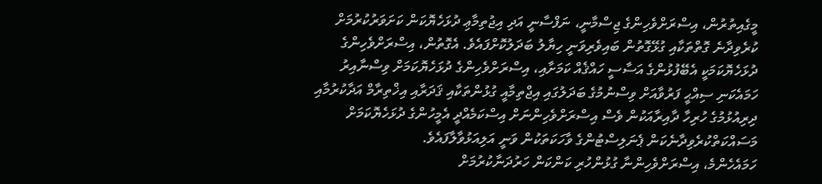މީގެއިތުރުން، އިސްރަށްވެހިންގެ ޖިސްމާނީ، ނަފްސާނީ އަދި އިޖުތިމާޢި ދުޅަހެޔޮކަން ކަށަވަރުކުރުމަށް ކުރެވިދާނެ ގޮތްތަކާއި ގުޅޭގޮތުން ބައިވެރިވަނީ ހިޔާލު ބަދަލުކޮށްފައެވެ. އެގޮތުން، އިސްރަށްވެހިންގެ ދުޅަހެޔޮކަމަކީ އެބޭފުޅުންގެ އަސާސީ ހައްޤެއް ކަމަށާއި، އިސްރަށްވެހިންގެ ދުޅަހެޔޮކަމަށް ވިސްނާއިރު ހަމައެކަނި ސިއްޙީ ފަރުވާއަށް ވިސްނުމުގެ ބަދަލުގައި އިޖްތިމާއީ ގުޅުންތަކާއި ޤަދަރާއި އިޚްތިރާމް އަދާކުރުމާއި ދިރިއުޅުމުގެ ހުރިހާ ދާއިރާއަކުން ވެސް އިސްރަށްވެހިންނަށް އިސްކަމެއްދީ އެމީހުންގެ ދުޅަހެޔޮކަމަށް މަސައްކަތްކުރެވިދާނެކަން ޕެނަލިސްޓުންގެ ވާހަކަތަކުން ވަނީ އަލިއަޅުވާލާފައެވެ.
ހަމައެހެންމެ، އިސްރަށްވެހިންނާ ގުޅުންހުރި ކަންކަން ހަރުދަނާކުރުމަށް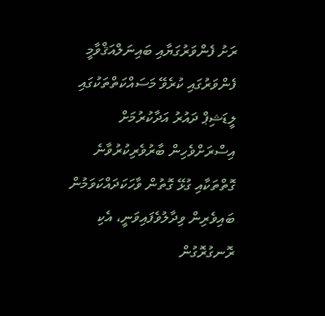ރަށު ފެންވަރުގަޔާއި ބައިނަލްއަޤްވާމީ ފެންވަރުގައި ކުރެވޭ މަސައްކަތްތަކުގައި ލީޑަޝިޕް ދައުރު އަދާކުރުމަށް އިސްރަށްވެހިން ބާރުވެރިކުރުވާނެ ގޮތްތަކާއި ގުޅޭ ގޮތުން ވާހަކަދައްކަވަމުން ބައިވެރިން ވިދާލުވެފައިވަނީ، އެކި ރޮނގުރޮގުން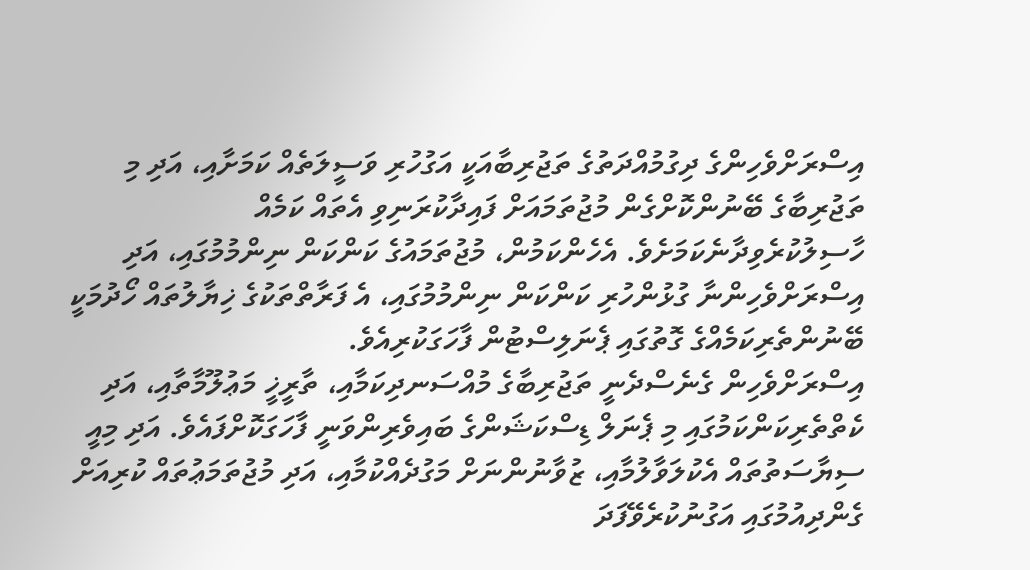އިސްރަށްވެހިންގެ ދިގުމުއްދަތުގެ ތަޖުރިބާއަކީ އަގުހުރި ވަސީލަތެއް ކަމަށާއި، އަދި މި ތަޖުރިބާގެ ބޭނުންކޮށްގެން މުޖުތަމައަށް ފައިދާކުރަނިވި އެތައް ކަމެއް ހާސިލުކުރެވިދާނެކަމަށެވެ. އެހެންކަމުން، މުޖުތަމައުގެ ކަންކަން ނިންމުމުގައި، އަދި އިސްރަށްވެހިންނާ ގުޅުންހުރި ކަންކަން ނިންމުމުގައި، އެ ފަރާތްތަކުގެ ޚިޔާލުތައް ހޯދުމަކީ ބޭނުންތެރިކަމެއްގެ ގޮތުގައި ޕެނަލިސްޓުން ފާހަގަކުރިއެވެ.
އިސްރަށްވެހިން ގެނެސްދެނީ ތަޖުރިބާގެ މުއްސަނދިކަމާއި، ތާރީޚީ މަޢުލޫމާތާއި، އަދި ކެތްތެރިކަންކަމުގައި މި ޕެނަލް ޑިސްކަޝަންގެ ބައިވެރިންވަނީ ފާހަގަކޮށްފައެވެ. އަދި މިއީ ސިޔާސަތުތައް އެކުލަވާލުމާއި، ޒުވާނުންނަށް މަގުދެއްކުމާއި، އަދި މުޖުތަމަޢުތައް ކުރިއަށް ގެންދިއުމުގައި އަގުނުކުރެވޭފަދަ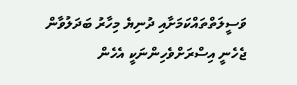ވަސީލަތްތައްކަމަށާއި ދުނިޔެ މިހާރު ބަދަލުވާން ޖެހެނީ އިސްރަށްވެހިންނަކީ އެހެން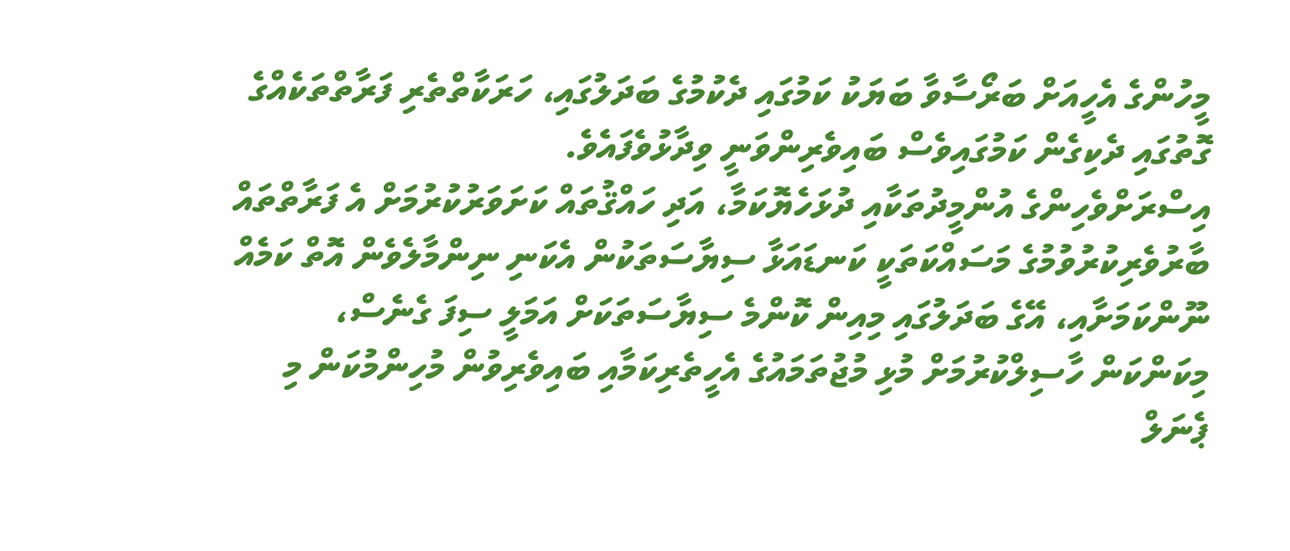މީހުންގެ އެހީއަށް ބަރޯސާވާ ބަޔަކު ކަމުގައި ދެކުމުގެ ބަދަލުގައި، ހަރަކާތްތެރި ފަރާތްތަކެއްގެ ގޮތުގައި ދެކިގެން ކަމުގައިވެސް ބައިވެރިންވަނީ ވިދާޅުވެފައެވެ.
އިސްރަށްވެހިންގެ އުންމީދުތަކާއި ދުޅަހެޔޮކަމާ، އަދި ހައްޤުތައް ކަށަވަރުކުރުމަށް އެ ފަރާތްތައް ބާރުވެރިކުރުވުމުގެ މަސައްކަތަކީ ކަނޑައަޅާ ސިޔާސަތަކުން އެކަނި ނިންމާލެވެން އޮތް ކަމެއް ނޫންކަމަށާއި، އޭގެ ބަދަލުގައި މިއިން ކޮންމެ ސިޔާސަތަކަށް އަމަލީ ސިފަ ގެނެސް، މިކަންކަން ހާސިލްކުރުމަށް މުޅި މުޖުތަމައުގެ އެހީތެރިކަމާއި ބައިވެރިވުން މުހިންމުކަން މި ޕެނަލް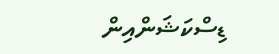ޑިސްކަޝަންއިން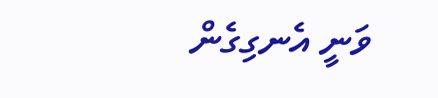ވަނީ އެނގިގެން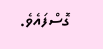ގޮސްފައެވެ.